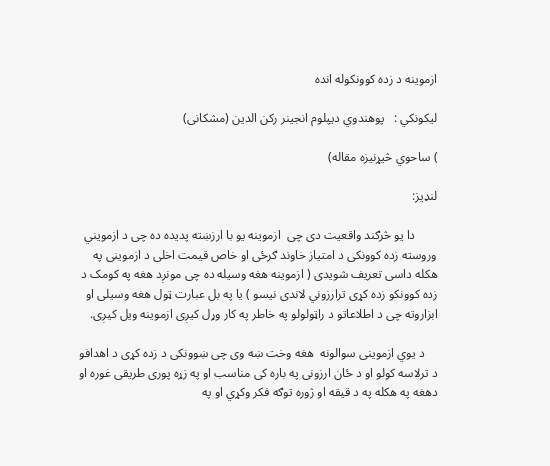ازموینه د زده کوونکوله انده

ليکونکي :   پوهندوي ديپلوم انجينر رکن الدين (مشکانى)

) ساحوي څيړنيزه مقاله)

لنډیز:

       دا یو څرګند واقعیت دی چی  ازموینه یو با ارزښته پدیده ده چی د ازمویني وروسته زده کوونکی د امتیاز خاوند ګرځی او خاص قیمت اخلی د ازموینی په هکله داسی تعریف شویدی ( ازموینه هغه وسیله ده چی مونږد هغه په کومک د زده کوونکو زده کړی ترارزوني لاندی نيسو ) یا په بل عبارت ټول هغه وسیلی او ابزاروته چی د اطلاعاتو د راټولولو په خاطر په کار وړل کیږی ازموینه ویل کیږی.

    د یوي ازموینی سوالونه  هغه وخت ښه وی چی ښوونکی د زده کړی د اهدافو د ترلاسه کولو او د ځان ارزونی په باره کی مناسب او په زړه پوری طریقی غوره او دهغه په هکله په د قیقه او ژوره توګه فکر وکړي او په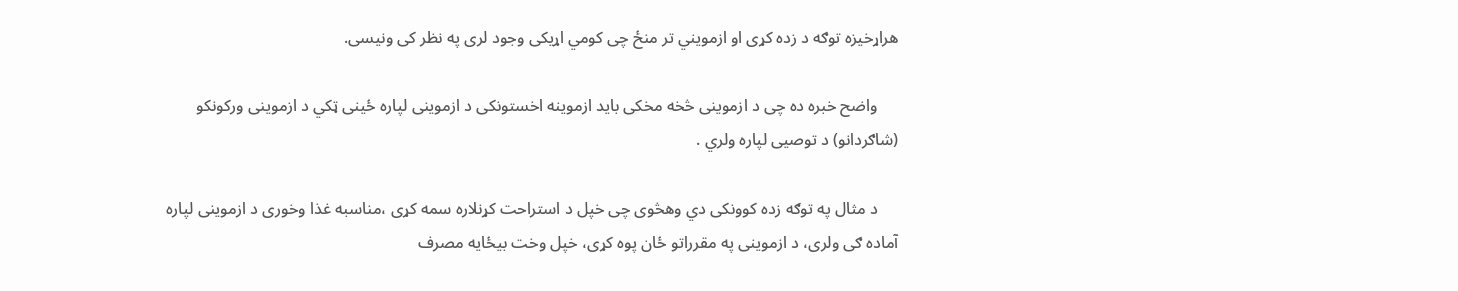هراړخيزه توګه د زده کړی او ازمویني تر منځ چی کومي اړیکی وجود لری په نظر کی ونیسی.

     واضح خبره ده چی د ازموینی څخه مخکی بايد ازموینه اخستونکی د ازموینی لپاره ځینی ټکي د ازموینی ورکونکو (شاګردانو) د توصیی لپاره ولري .

     د مثال په توګه زده کوونکی دي وهڅوی چی خپل د استراحت کړنلاره سمه کړی ،مناسبه غذا وخوری د ازموینی لپاره آماده ګی ولری، د ازموینی په مقرراتو ځان پوه کړی، خپل وخت بیځایه مصرف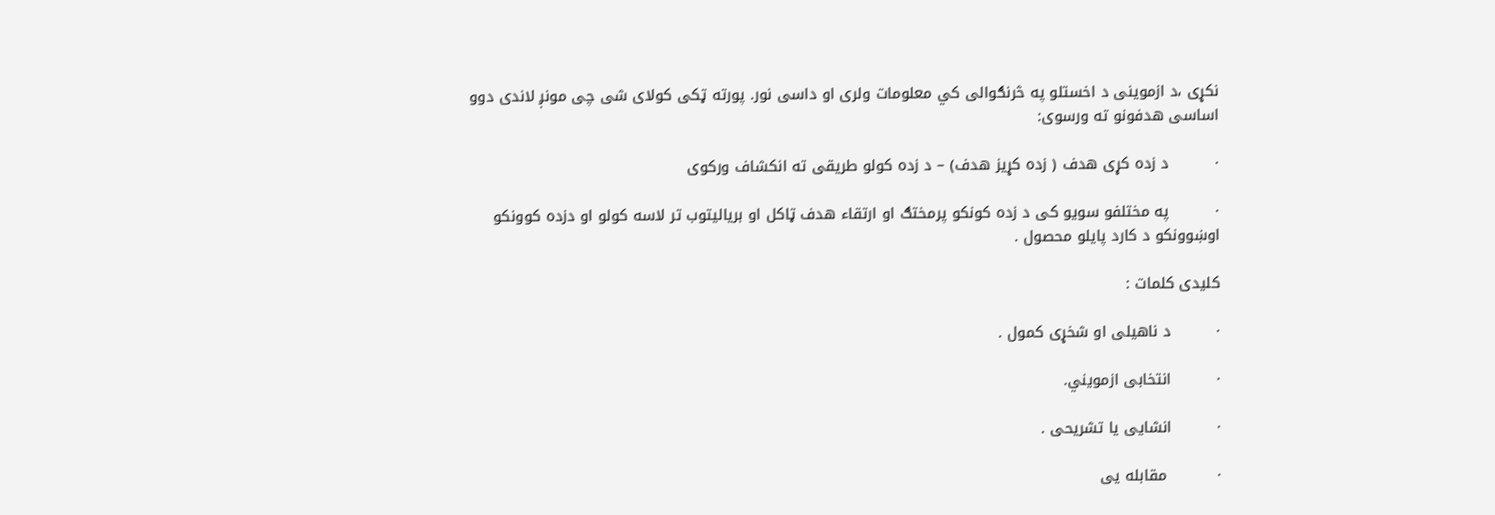نکړی ،د ازموینی د اخستلو په څرنګوالی کي معلومات ولری او داسی نور. پورته ټکی کولای شی چی مونږ لاندی دوو اساسی هدفونو ته ورسوی:

·         د زده کړی هدف ( زده کړیز هدف) – د زده کولو طریقی ته انکشاف ورکوی

·         په مختلفو سویو کی د زده کونکو پرمختګ او ارتقاء هدف ټاکل او برياليتوب تر لاسه کولو او دزده کوونکو اوښوونکو د کارد پايلو محصول .

کلیدی کلمات :

·         د ناهيلی او شخړی کمول .

·         انتخابی ازمویني.

·         انشایی یا تشریحی .

·          مقابله یی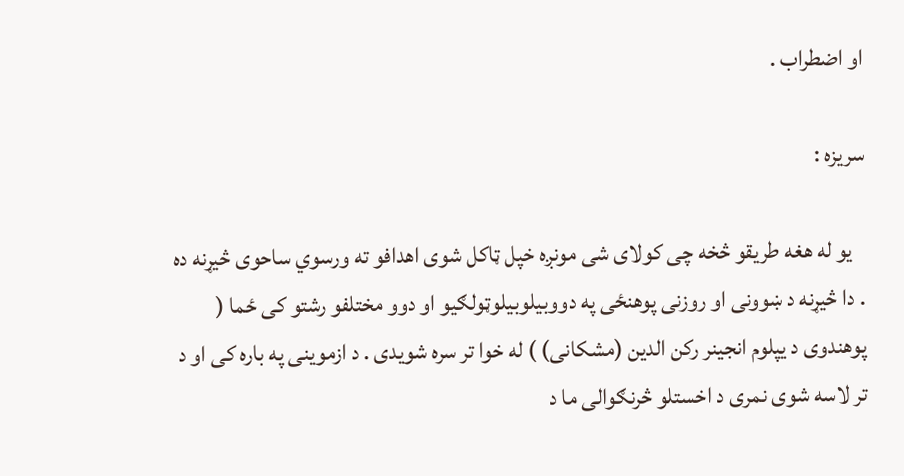او اضطراب .

سريزه :

   یو له هغه طریقو څخه چی کولای شی مونږه خپل ټاکل شوی اهدافو ته ورسوي ساحوی څیړنه ده . دا څیړنه د ښوونی او روزنی پوهنځی په دووبيلوبيلوټولګیو او دوو مختلفو رشتو کی ځما ( پوهندوی د یپلوم انجینر رکن الدین (مشکانی) ) له خوا تر سره شویدی . د ازموینی په باره کی او د تر لاسه شوی نمری د اخستلو څرنګوالی ما د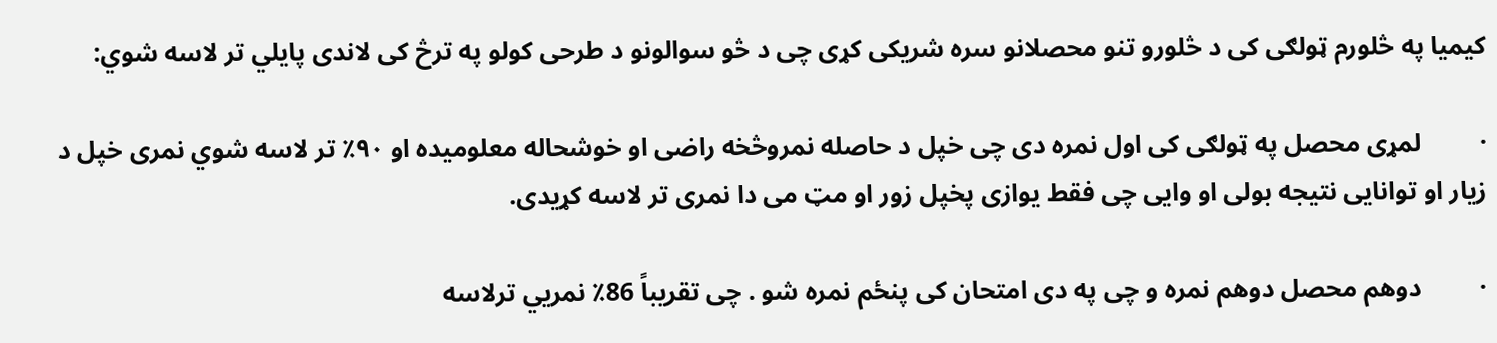کیمیا په څلورم ټولګی کی د څلورو تنو محصلانو سره شریکی کړی چی د څو سوالونو د طرحی کولو په ترڅ کی لاندی پايلي تر لاسه شوي:

·         لمړی محصل په ټولګی کی اول نمره دی چی خپل د حاصله نمروڅخه راضی او خوشحاله معلومیده او ۹۰٪ تر لاسه شوي نمری خپل د زيار او توانایی نتیجه بولی او وایی چی فقط یوازی پخپل زور او مټ می دا نمری تر لاسه کړیدی.

·         دوهم محصل دوهم نمره و چی په دی امتحان کی پنځم نمره شو . چی تقریباً 86٪ نمریي ترلاسه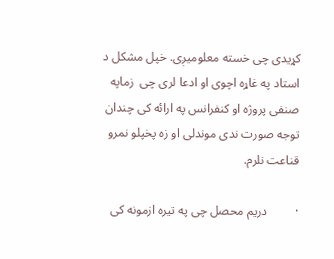کړیدی چی خسته معلومیږی. خپل مشکل د استاد په غاړه اچوی او ادعا لری چی  زماپه صنفی پروژه او کنفرانس په ارائه کی چندان توجه صورت ندی موندلی او زه پخپلو نمرو  قناعت نلرم.

·         دریم محصل چی په تیره ازمونه کی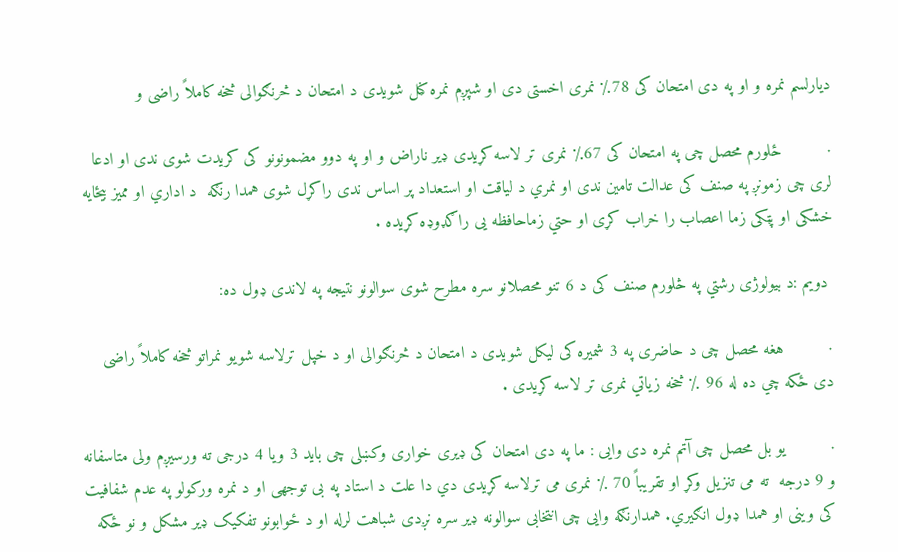دیارلسم نمره و او په دی امتحان کی 78٪ نمری اخستی دی او شپږم نمره کڼل شویدی د امتحان د څرنګوالی څخه کاملاً راضی و

·         ځلورم محصل چی په امتحان کی 67٪ نمری تر لاسه کړیدی ډیر ناراض و او په دوو مضمونونو کی کریدت شوی ندی او ادعا لری چی زمونږ په صنف کی عدالت تامین ندی او نمري د لیاقت او استعداد پر اساس ندی راکړل شوی همدا رنګه  د اداري او ممیز بیځایه خشکی او پټکی زما اعصاب را خراب کړی او حتي زماحافظه یی راګډوډه کړيده .

 دويم :د بیولوژی رشتي په څلورم صنف کی د 6 تنو محصلانو سره مطرح شوی سوالونو نتیجه په لاندی ډول ده:

·         هغه محصل چی د حاضری په 3 شمیره کی لیکل شویدی د امتحان د څرنګوالی او د خپل ترلاسه شویو نمراتو څخه کاملاً راضی دی ځکه چي ده له 96 ٪ څخه زیاتي نمری تر لاسه کړیدی .

·         یو بل محصل چی آتم نمره دی وایی : ما په دی امتحان کی ډیری خواری وکښلی چی باید 3 ویا 4 درجی ته ورسیږم ولی متاسفانه و 9 درجه  ته می تنزیل وکړ او تقریباً 70 ٪ نمری می ترلاسه کړیدی دي دا علت د استاد په بی توجهی او د نمره ورکولو په عدم شفافیت کی وینی او همدا ډول انګيري. همدارنګه وایی چی انتخابی سوالونه ډیر سره نږدی شباهت لرله او د ځوابونو تفکیک ډیر مشکل و نو ځکه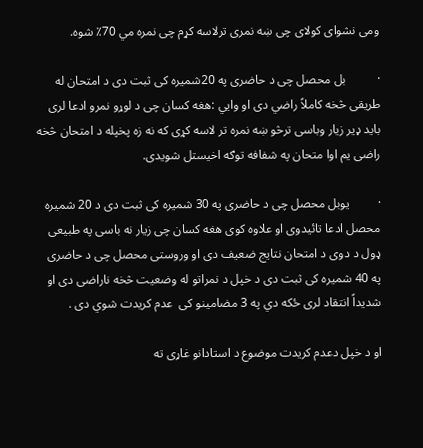ومی نشوای کولای چی ښه نمری ترلاسه کړم چی نمره مي 70٪ شوه.

·          بل محصل چی د حاضری په 20شميره کی ثبت دی د امتحان له طریقی څخه کاملاً راضي دی او وايي :هغه کسان چی د لوړو نمرو ادعا لری باید ډیر زیار وباسی ترڅو ښه نمره تر لاسه کړی که نه زه پخپله د امتحان څخه راضی یم اوا متحان په شفافه توګه اخيستل شویدی.

·         يوبل محصل چی د حاضری په 30 شمیره کی ثبت دی د 20 شمیره محصل ادعا تائیدوی او علاوه کوی هغه کسان چی زیار نه باسی په طبيعی ډول د دوی د امتحان نتایج ضعیف دی او وروستی محصل چی د حاضری په 40 شمیره کی ثبت دی د خپل د نمراتو له وضعیت څخه ناراضی دی او شدیداً انتقاد لری ځکه دي په 3 مضامینو کی  عدم کریدت شوي دی .

او د خپل دعدم کریدت موضوع د استادانو غاړی ته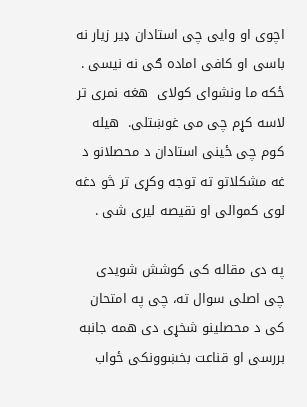اچوی او وایی چی استادان ډیر زیار نه باسی او کافی اماده ګی نه نيسی . ځکه ما ونشوای کولای  هغه نمری تر لاسه کړم چی می غوښتلی.  هیله کوم چی ځینی استادان د محصلانو د غه مشکلاتو ته توجه وکړی تر څو دغه لوی کموالی او نقيصه لیری شی .

په دی مقاله کی کوشش شویدی چی اصلی سوال ته، چی په امتحان کی د محصلینو شخړی دی همه جانبه بررسی او قناعت بخښوونکی ځواب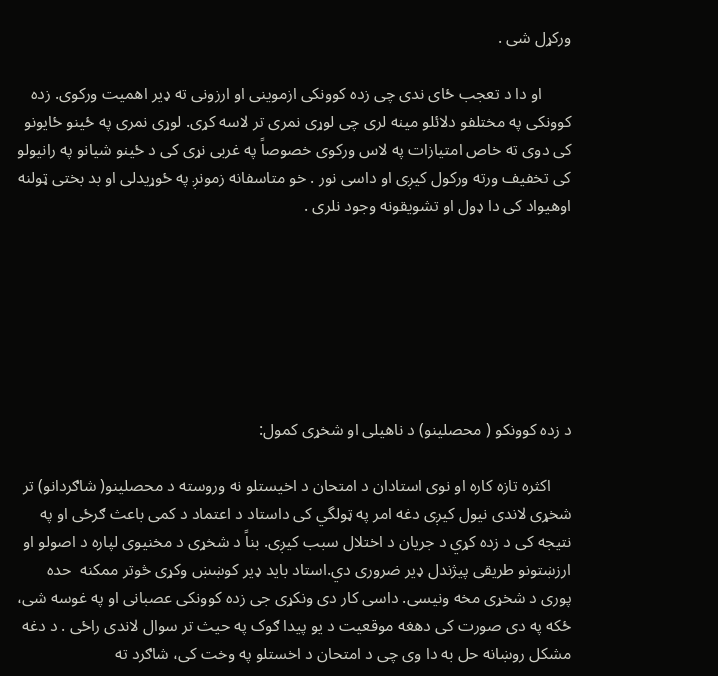ورکړل شی .

       او دا د تعجب ځای ندی چی زده کوونکی ازموینی او ارزونی ته ډیر اهمیت ورکوی. زده کوونکی په مختلفو دلائلو مینه لری چی لوړی نمری تر لاسه کړی. لوړی نمری په ځینو ځايونو کی دوی ته خاص امتیازات په لاس ورکوی خصوصاً په غربی نړی کی د ځینو شیانو په رانیولو کی تخفیف ورته ورکول کیږی او داسی نور . خو متاسفانه زمونږ په ځوړیدلی او بد بختی ټولنه اوهیواد کی دا ډول او تشويقونه وجود نلری .







د زده کوونکو ( محصلینو) د ناهیلی او شخړی کمول:

     اکثره تازه کاره او نوی استادان د امتحان د اخيستلو نه وروسته د محصلینو( شاګردانو) تر شخړی لاندی نیول کیږی دغه امر په ټولگي کی داستاد د اعتماد د کمی باعث ګرځی او په نتیجه کی د زده کړي د جریان د اختلال سبب کیږی. بناً د شخړی د مخنيوی لپاره د اصولو او ارزښتونو طریقی پیژندل ډیر ضروری دي.استاد باید ډیر کوښښ وکړی څوتر ممکنه  حده پوری د شخړی مخه ونيسی. داسی کار دی ونکړی جی زده کوونکی عصبانی او په غوسه شی، ځکه په دی صورت کی دهغه موقعیت د یو پیدا ګوک په حیث تر سوال لاندی راځی . د دغه مشکل روښانه حل به دا وی چی د امتحان د اخستلو په وخت کی، شاګرد ته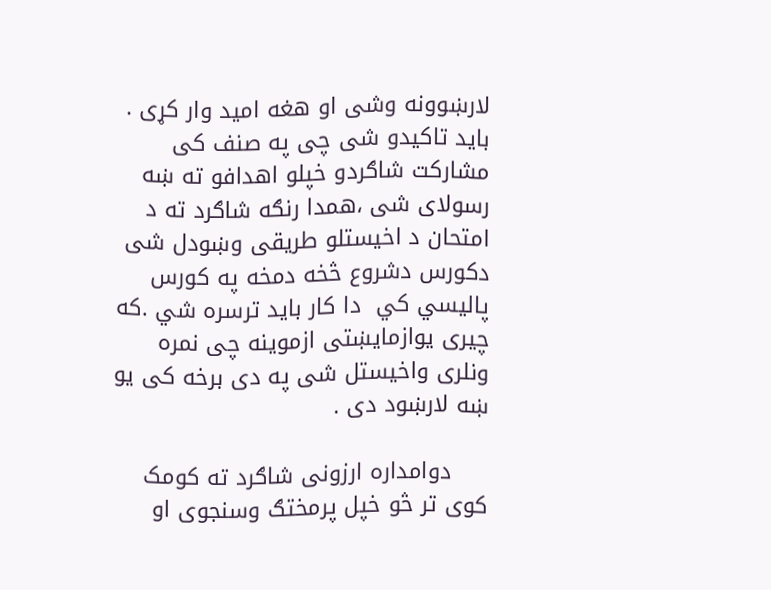لارښوونه وشی او هغه امید وار کړی . باید تاکیدو شی چی په صنف کی مشارکت شاګردو خپلو اهدافو ته ښه رسولای شی ،همدا رنګه شاګرد ته د امتحان د اخيستلو طریقی وښودل شی دکورس دشروع څخه دمخه په کورس پاليسي کي  دا کار بايد ترسره شي .که چیری یوازمایښتی ازموینه چی نمره ونلری واخيستل شی په دی برخه کی یو ښه لارښود دی .

     دوامداره ارزونی شاګرد ته کومک کوی تر څو خپل پرمختګ وسنجوی او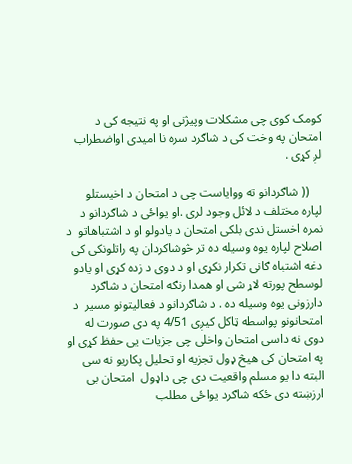کومک کوی چی مشکلات وپیژنی او په نتیجه کی د امتحان په وخت کی د شاګرد سره نا امیدی اواضطراب لږ کړی .

    (( شاګردانو ته ووایاست چی د امتحان د اخيستلو لپاره مختلف د لائل وجود لری .او یواځی د شاګردانو د نمره اخستل ندی بلکی امتحان د یادولو او د اشتباهاتو  د اصلاح لپاره یوه وسیله ده تر څوشاکردان په راتلونکی کی دغه اشتباه ګانی تکرار نکړی او د دوی د زده کړی او یادو لوسطح پورته لاړ شی او همدا رنګه امتحان د شاګرد دارزونی یوه وسیله ده . د شاګردانو د فعالیتونو مسیر  د امتحانونو پواسطه ټاکل کیږی 4/51 په دی صورت له دوی نه داسی امتحان واخلی چی جزیات یی حفظ کړی او په امتحان کی هیڅ ډول تجزیه او تحلیل پکاريو نه سی البته دا یو مسلم واقعیت دی چی داډول  امتحان بی ارزښته دی ځکه شاګرد یواځی مطلب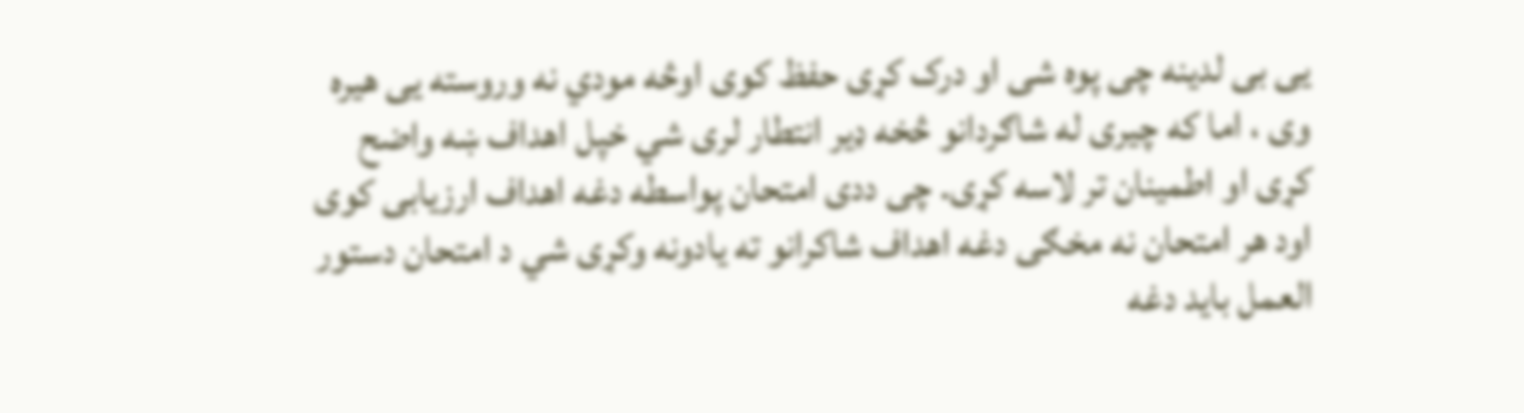یی بی لدینه چی پوه شی او درک کړی حفظ کوی اوڅه مودي نه وروسته یی هیره وی ، اما که چیری له شاګردانو څخه ډیر انتطار لری شي خپل اهداف ښه واضح کړی او اطمینان تر لاسه کړی. چی ددی امتحان پواسطه دغه اهداف ارزیابی کوی اود هر امتحان نه مخګی دغه اهداف شاکرانو ته یادونه وکړی شي د امتحان دستور العمل باید دغه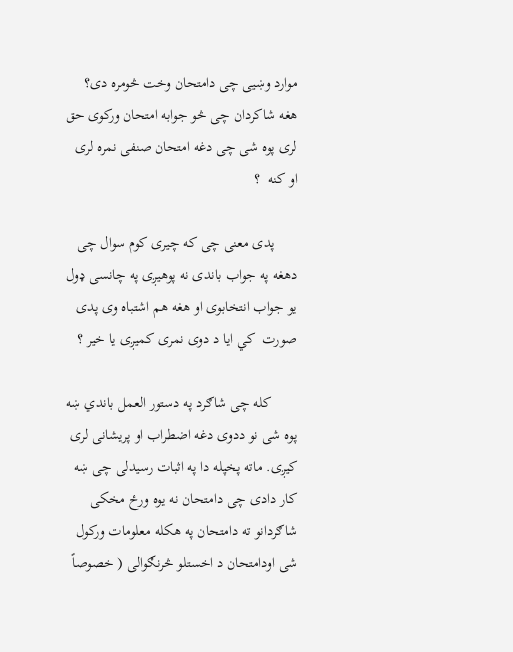موارد وښیی چی دامتحان وخت څومره دی؟ هغه شاکردان چی څو جوابه امتحان ورکوی حق لری پوه شی چی دغه امتحان صنفی نمره لری او کنه  ؟

      پدی معنی چی که چیری کوم سوال چی دهغه په جواب باندی نه پوهیږی په چانسی ډول یو جواب انتخابوی او هغه هم اشتباه وی پدی صورت  کي ايا د دوی نمری کمیږی یا خیر ؟

       کله چی شاګرد په دستور العمل باندي ښه پوه شی نو ددوی دغه اضطراب او پریشانی لری کیږی. ماته پخپله دا په اثبات رسیدلی چی ښه کار دادی چی دامتحان نه یوه ورځ مخکی شاګردانو ته دامتحان په هکله معلومات ورکول شی اودامتحان د اخستلو څرنګوالی ( خصوصاً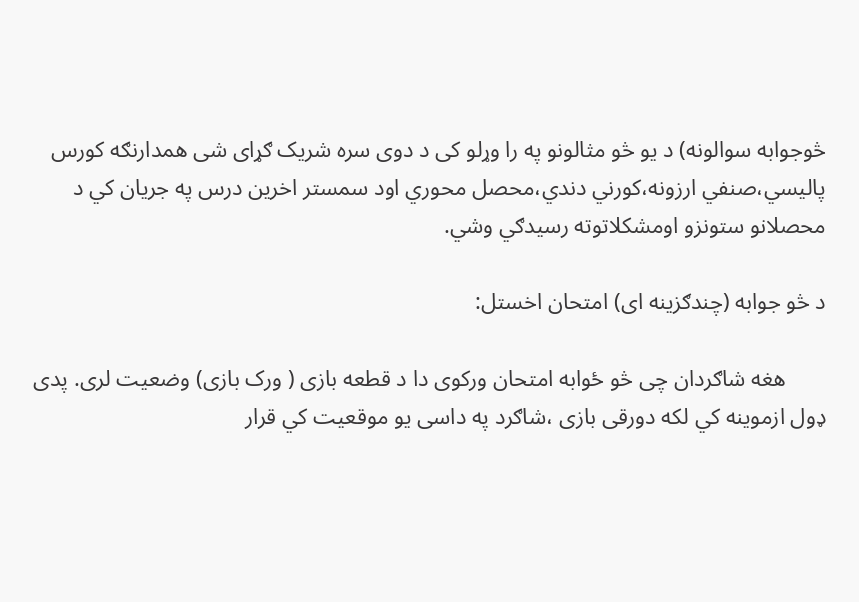څوجوابه سوالونه) د یو څو مثالونو په را وړلو کی د دوی سره شریک ګړای شی همدارنګه کورس پاليسي،صنفي ارزونه،کورني دندي،محصل محوري اود سمستر اخرين درس په جريان کي د محصلانو ستونزو اومشکلاتوته رسيدګي وشي.

د څو جوابه (چندګزینه ای) امتحان اخستل:

       هغه شاګردان چی څو ځوابه امتحان ورکوی دا د قطعه بازی ( ورک بازی) وضعیت لری. پدی ډول ازموینه کي لکه دورقی بازی ،شاګرد په داسی یو موقعیت کي قرار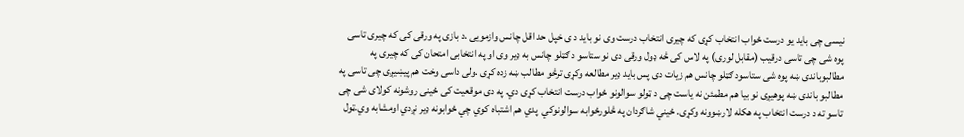نيسی چی باید یو درست ځواب انتخاب کړی که چیری انتخاب درست وی نو باید د ی خپل حد اقل چانس وازمویی .د بازی په ورقی کی که چیری تاسی پوه شی چی تاسی درقیب (مقابل لوری) په لاس کی څه ډول ورقی دی نو ستاسو د ګټلو چانس به ډیر وی او په انتخابی امتحان کی که چیری په مطالبوباندی ښه پوه شی ستاسود ګټلو چانس هم زیات دی پس باید ډیر مطالعه وکړی ترڅو مطالب ښه زده کړی .ولی داسی وخت هم پیښیږی چی تاسی په مطالبو باندی ښه پوهیږی نو بیا هم مطمئن نه یاست چی د ټولو سوالونو ځواب درست انتخاب کړی دي. په دی موقعیت کی ځینی روشونه کولای شی چی تاسو ته د درست انتخاب په هکله لارښوونه وکړی. ځيني شاګردان په څلورځوابه سوالونوکي  پدي هم اشتباه کوي چي ځوابونه ډير نږدي اومشابه وي.ټول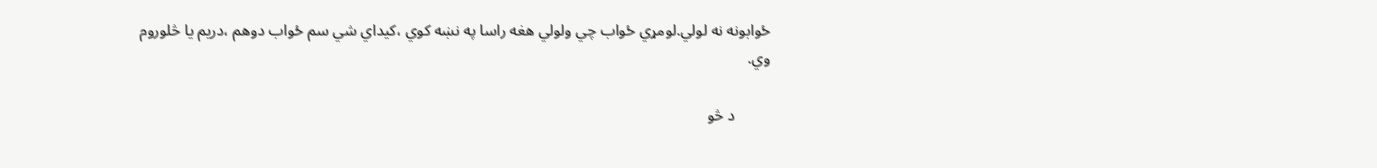ځوابونه نه لولي.لومړي ځواب چي ولولي هغه راسا په نښه کوي ،کيداي شي سم ځواب دوهم ،دريم يا څلوروم وي.

         د څو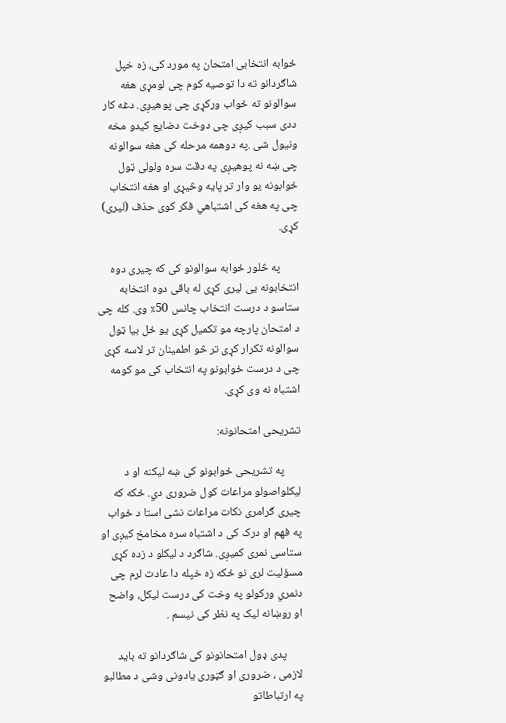ځوابه انتخابی امتحان په مورد کی، زه خپل شاګردانو ته دا توصيه کوم چی لومړی هغه سوالونو ته ځواب ورکړی چی پوهیږی. دغه کار ددی سبب کیږی چی دوخت دضايع کيدو مخه ونیول شی .په دوهمه مرحله کی هغه سوالونه چی ښه نه پوهیږی په دقت سره ولولی ټول ځوابونه یو وار تر پایه وڅیړی او هغه انتخاب چی په هغه کی اشتباهي فکر کوی حذف (لیری) کړی.

       په څلور ځوابه سوالونو کی که چیری دوه انتخابونه یی لیری کړی له باقی دوه انتخابه ستاسو د درست انتخاب چانس 50٪ وی. کله چی د امتحان پارچه مو تکمیل کړی یو ځل بیا ټول سوالونه تکرار کړی تر څو اطمینان تر لاسه کړی چی د درست ځوابونو په انتخاب کی مو کومه اشتباه نه وی کړی.

تشریحی امتحانونه:

      په تشریحی ځوابونو کی ښه لیکنه او د لیکلواصولو مراعات کول ضروری دي. ځکه که چیری ګرامری نکات مراعات نشی استا د ځواب په فهم او درک کی د اشتباه سره مخامخ کیږی او ستاسی نمری کمیږی. شاګرد د لیکلو د زده کړی مسؤلیت لری نو ځکه زه خپله دا عادت لرم چی دنمري ورکولو په وخت کی درست لیکل، واضح او روښانه لیک په نظر کی نیسم .

      پدی ډول امتحانونو کی شاګردانو ته باید لازمی ، ضروری او ګټوری یادونی وشی د مطالبو په ارتباطاتو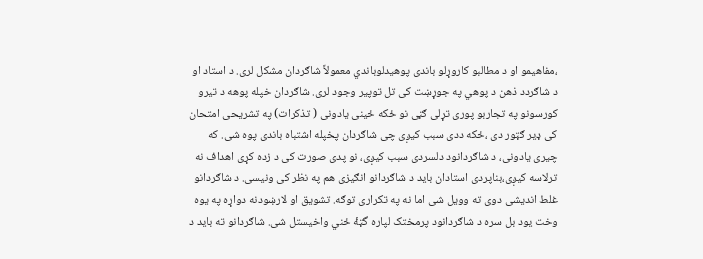،مفاهیمو او د مطالبو کاروړلو باندی پوهیدلوباندي معمولاً شاګردان مشکل لری. د استاد او د شاګردد ذهن د پوهي په جوړښت کی تل توپیر وجود لری. شاګردان خپله پوهه د تیرو کورسونو په تجاربو پوری تړلی ګڼی نو ځکه ځینی یادونی ( تذکرات) په تشریحی امتحان کی ډیر ګټور دی ،ځکه ددی سبب کیږی چی شاګردان پخپله اشتباه باندی پوه شی. که چیری یادونی، د شاګردانود دلسردی سبب کیږی، نو پدی صورت کی د زده کړی اهداف نه ترلاسه کیږی،بناپردی استادان باید د شاګردانو انګیزی هم په نظر کی ونيسی. د شاګردانو غلط اندیشی دوی ته وویل شی اما نه په تکراری توګه. تشویق او لارښودنه دواړه په يوه وخت يود بل سره د شاګردانود پرمختک لپاره گټۀ ځني واخيستل شی. شاګردانو ته باید د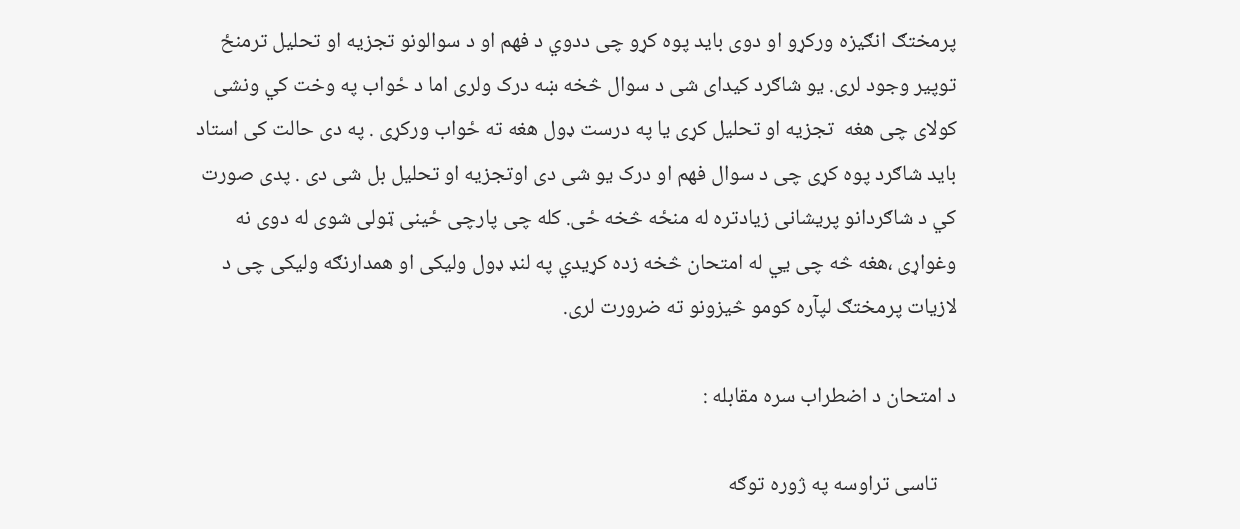پرمختګ انګیزه ورکړو او دوی باید پوه کړو چی ددوي د فهم او د سوالونو تجزیه او تحلیل ترمنځ توپیر وجود لری. یو شاګرد کیدای شی د سوال څخه ښه درک ولری اما د ځواب په وخت کي ونشی کولای چی هغه  تجزیه او تحلیل کړی یا په درست ډول هغه ته ځواب ورکړی . په دی حالت کی استاد باید شاګرد پوه کړی چی د سوال فهم او درک یو شی دی اوتجزیه او تحلیل بل شی دی . پدی صورت کي د شاګردانو پریشانی زیادتره له منځه څخه ځی. کله چی پارچی ځينی ټولی شوی له دوی نه وغواړی ،هغه څه چی يي له امتحان څخه زده کړيدي په لنډ ډول ولیکی او همدارنګه ولیکی چی د لازیات پرمختګ لپآره کومو څیزونو ته ضرورت لری.

د امتحان د اضطراب سره مقابله :

    تاسی تراوسه په ژوره توګه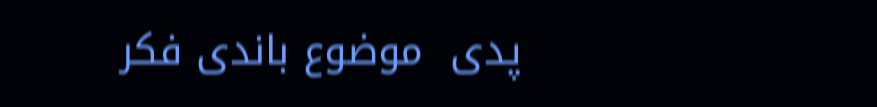پدی  موضوع باندی فکر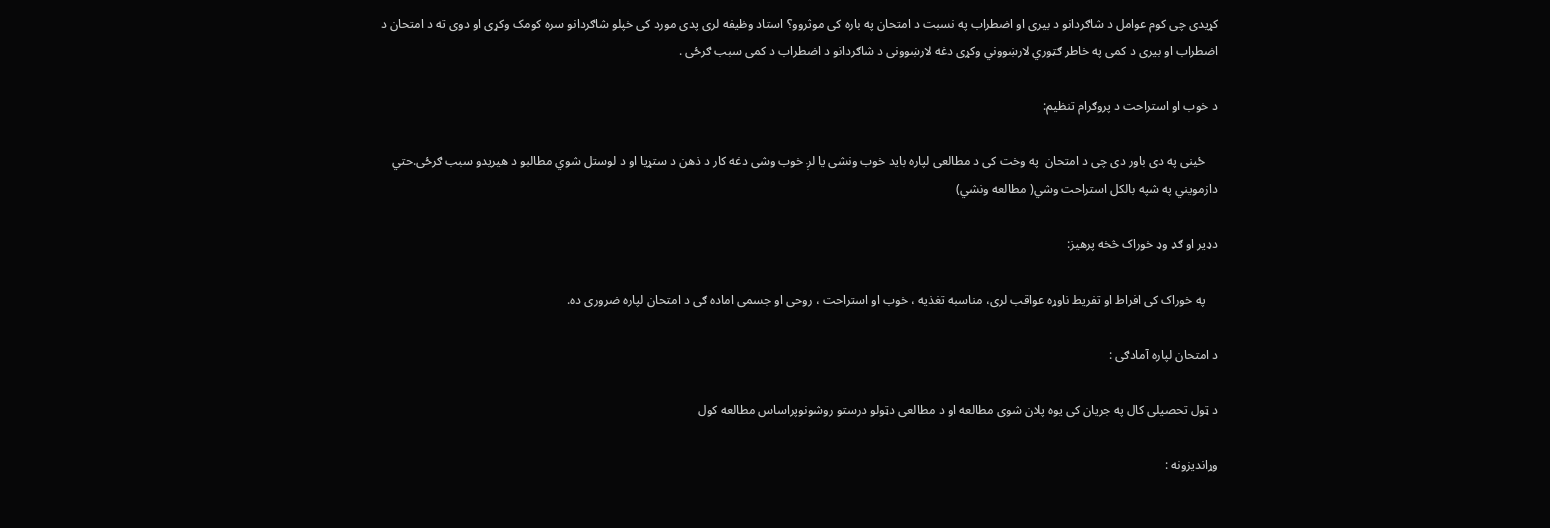کړیدی چی کوم عوامل د شاګردانو د بیری او اضطراب په نسبت د امتحان په باره کی موثروو؟ استاد وظیفه لری پدی مورد کی خپلو شاګردانو سره کومک وکړی او دوی ته د امتحان د اضطراب او بیری د کمی په خاطر ګټوري لارښووني وکړی دغه لارښوونی د شاګردانو د اضطراب د کمی سبب ګرځی .

د خوب او استراحت د پروګرام تنظیم:

    ځینی په دی باور دی چی د امتحان  په وخت کی د مطالعی لپاره باید خوب ونشی یا لږ خوب وشی دغه کار د ذهن د ستړيا او د لوستل شوي مطالبو د هیریدو سبب ګرځى.حتي دازمويني په شپه بالکل استراحت وشي( مطالعه ونشي)

دډير او ګډ وډ خوراک څخه پرهیز:

    په خوراک کی افراط او تفریط ناوړه عواقب لری، مناسبه تغذیه ، خوب او استراحت ، روحی او جسمی اماده ګی د امتحان لپاره ضروری ده.

د امتحان لپاره آمادګی :

د ټول تحصیلی کال په جریان کی یوه پلان شوی مطالعه او د مطالعی دټولو درستو روشونوپراساس مطالعه کول

وړاندیزونه :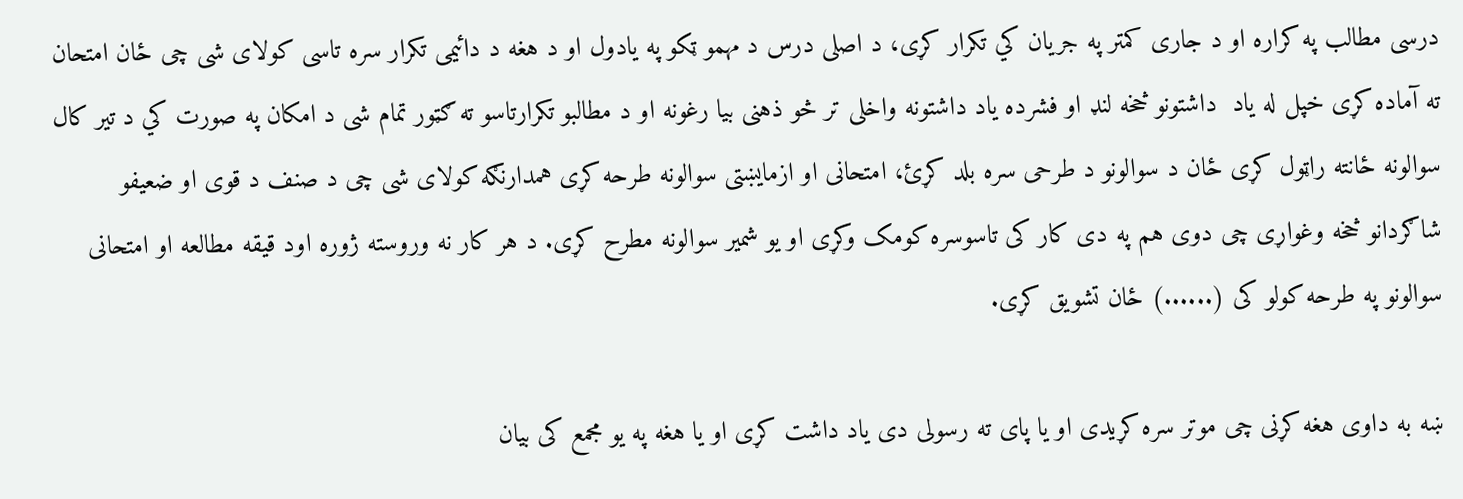درسی مطالب په کراره او د جاری کمتر په جريان کي تکرار کړی، د اصلی درس د مهمو ټکو په یادول او د هغه د دائيمی تکرار سره تاسی کولای شی چی ځان امتحان ته آماده کړی خپل له یاد  داشتونو څخه لنډ او فشرده یاد داشتونه واخلی تر څو ذهنی بیا رغونه او د مطالبو تکرارتاسو ته ګټور تمام شی د امکان په صورت کي د تیر کال سوالونه ځانته راټول کړی ځان د سوالونو د طرحی سره بلد کړئ، امتحانی او ازمایښتی سوالونه طرحه کړی همدارنګه کولای شی چی د صنف د قوی او ضعیفو شاګردانو څخه وغواړی چی دوی هم په دی کار کی تاسوسره کومک وکړی او یو شمير سوالونه مطرح کړی. د هر کار نه وروسته ژوره اود قیقه مطالعه او امتحانی سوالونو په طرحه کولو کی (......) ځان تشویق کړی.

ښه به داوی هغه کړنی چی موتر سره کړیدی او یا پای ته رسولی دی یاد داشت کړی او یا هغه په یو مجمع کی بیان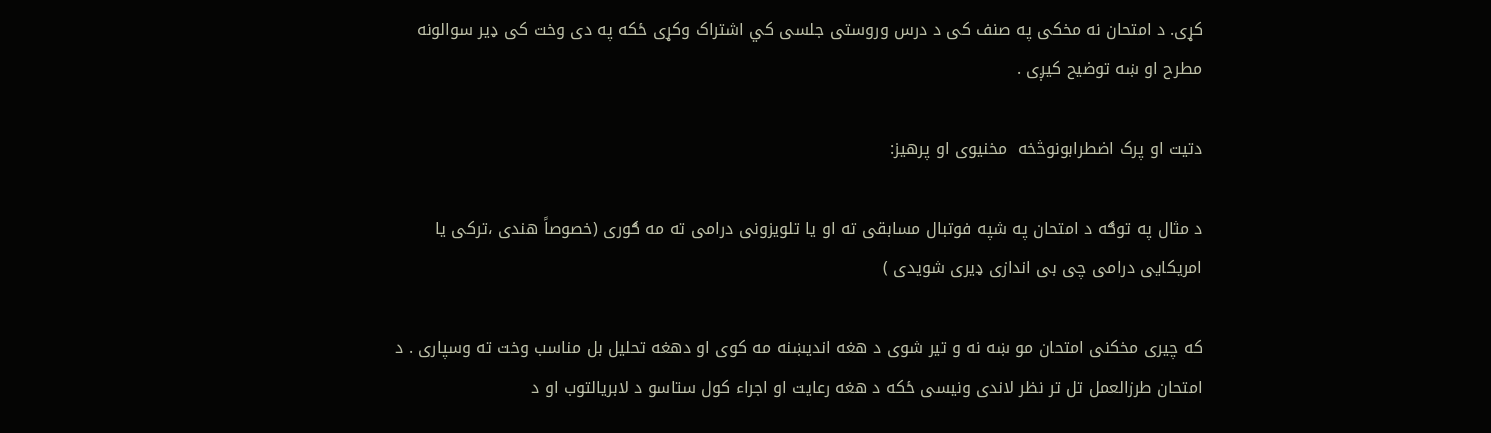کړی. د امتحان نه مخکی په صنف کی د درس وروستی جلسی کي اشتراک وکړی ځکه په دی وخت کی ډیر سوالونه مطرح او ښه توضیح کیږی .

دتیت او پرک اضطرابونوڅخه  مخنیوی او پرهیز:

د مثال په توګه د امتحان په شپه فوتبال مسابقی ته او یا تلویزونی درامی ته مه ګوری (خصوصاً هندی ،ترکی یا امریکایی درامی چی بی اندازی ډیری شویدی )

که چیری مخکنی امتحان مو ښه نه و تیر شوی د هغه اندیښنه مه کوی او دهغه تحلیل بل مناسب وخت ته وسپاری . د امتحان طرزالعمل تل تر نظر لاندی ونيسی ځکه د هغه رعایت او اجراء کول ستاسو د لابریالتوب او د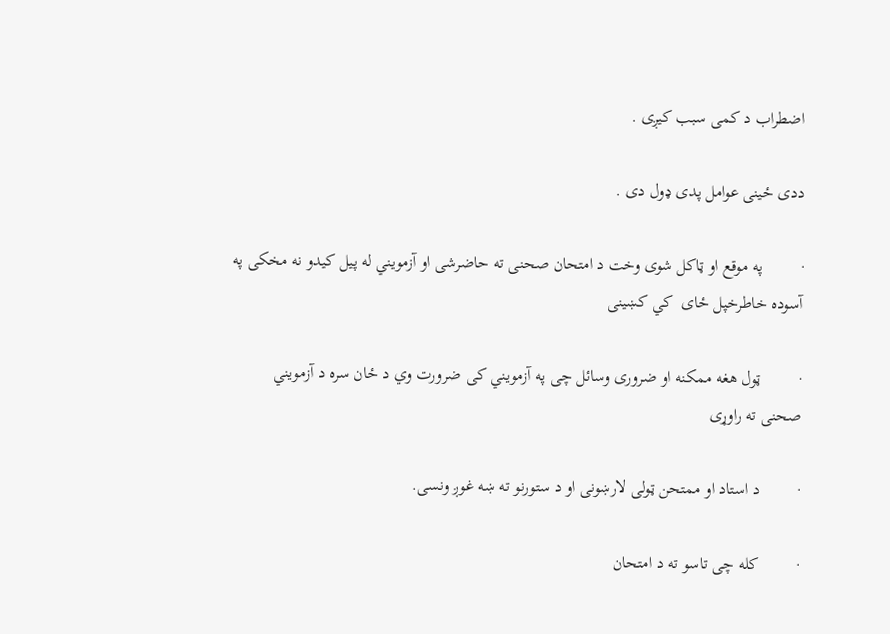اضطراب د کمی سبب کیږی .

ددی ځینی عوامل پدی ډول دی .

·         په موقع او ټاکل شوی وخت د امتحان صحنی ته حاضرشی او آزمويني له پیل کیدو نه مخکی په آسوده خاطرخپل ځاى  کي کښینی

·         ټول هغه ممکنه او ضروری وسائل چی په آزمويني کی ضرورت وي د ځان سره د آزمويني صحنی ته راوړی

·         د استاد او ممتحن ټولی لارښونی او د ستورنو ته ښه غوږ ونسی.

·         کله چی تاسو ته د امتحان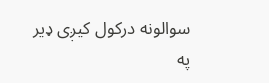سوالونه درکول کیږی ډیر په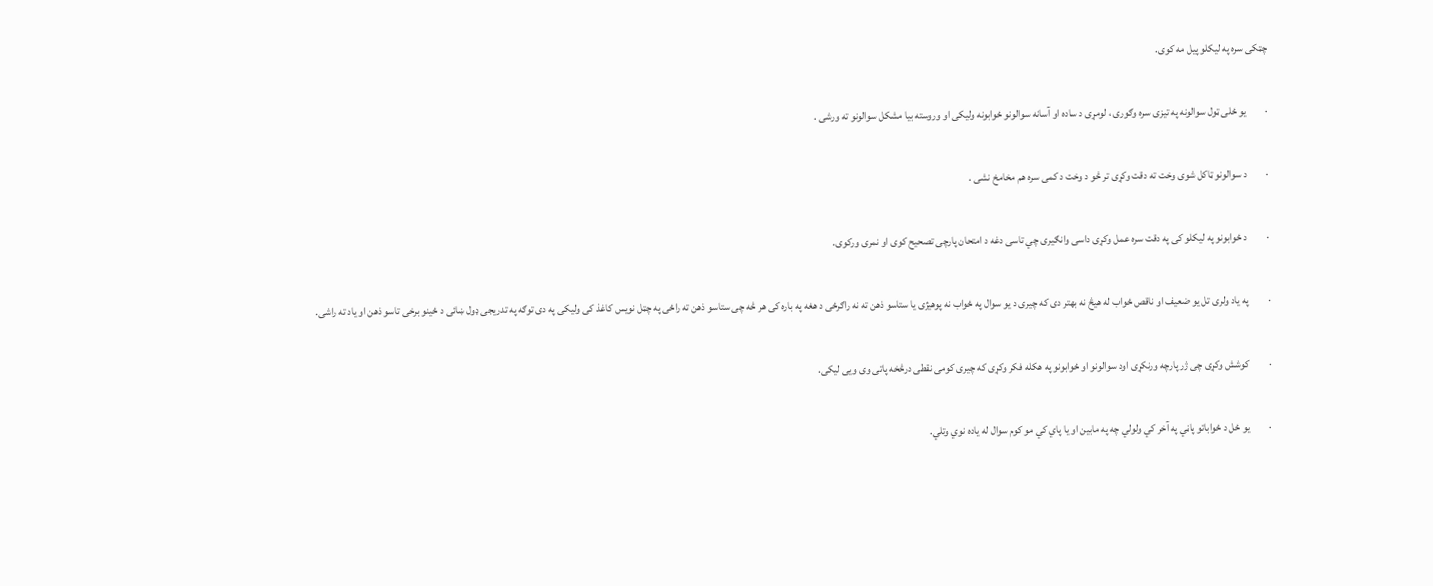چټکی سره په لیکلو پیل مه کوی.

·         یو ځلی ټول سوالونه په تیزی سره وګوری ، لومړی د ساده او آسانه سوالونو ځوابونه ولیکی او وروسته بیا مشکل سوالونو ته ورشی .

·         د سوالونو ټاکل شوی وخت ته دقت وکړی تر څو د وخت د کمی سره هم مخامخ نشی .

·         د ځوابونو په لیکلو کی په دقت سره عمل وکړی داسی وانګیری چي تاسی دغه د امتحان پارچی تصحیح کوی او نمری ورکوی.

·         په یاد ولری تل یو ضعیف او ناقص ځواب له هیڅ نه بهتر دی که چیری د یو سوال په ځواب نه پوهیژی یا ستاسو ذهن ته نه راګرځی د هغه په باره کی هر څه چی ستاسو ذهن ته راځی په چټل نویس کاغذ کی ولیکی په دی توګه په تدریجی ډول ښائی د ځینو برخی تاسو ذهن او یاد ته راشی.

·         کوشش وکړی چی ژر پارچه ورنکړی اود سوالونو او ځوابونو په هکله فکر وکړی که چیری کومی نقطی درڅخه پاتی وی ویی لیکی.

·         يو ځل د ځواباتو پاڼي په آخر کي ولولي چه په مابين او يا پاي کي مو کوم سوال له ياده نوي وتلي.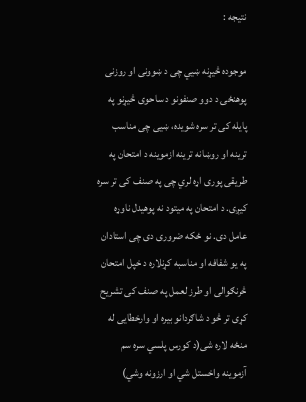نتیجه :

موجوده څیړنه ښيي چی د ښوونی او روزنی پوهنځۍ د دوو صنفونو د ساحوی څیړنو په پايله کی تر سره شویده، ښیی چی مناسب ترینه او روښانه ترینه ازموینه د امتحان په طریقی پوری اړه لري چی په صنف کی تر سره کیږی. د امتحان په ميتود نه پوهيدل ناوړه عامل دى. نو ځکه ضروری دی چی استادان په یو شفافه او مناسبه کړنلاره د خپل امتحان څرنګوالی او طرز لعمل په صنف کی تشریح کړی تر څو د شاګردانو بیره او وارخطایی له منځه لاره شی(د کورس پلسي سره سم آزموينه واخستل شي او ارزونه وشي)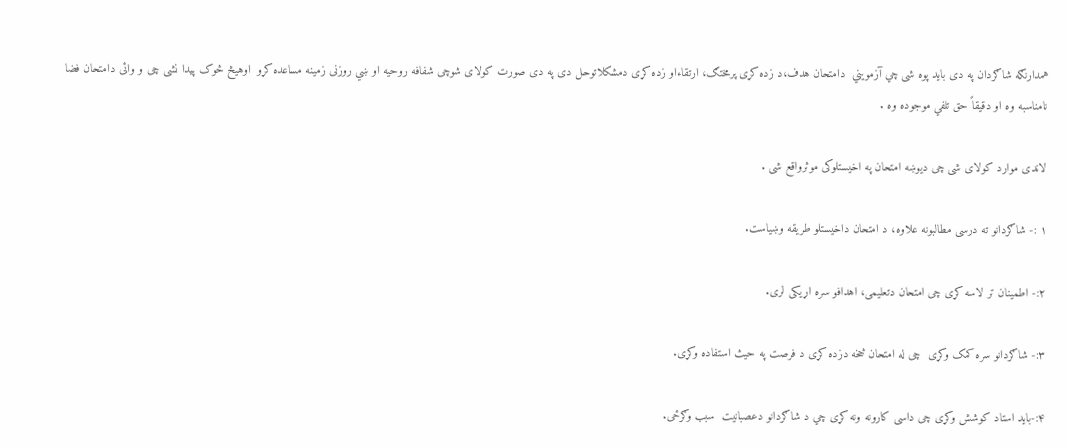همدارنګه شاګردان په دی باید پوه شی چي آزمويني  دامتحان هدف،د زده کړی پرمختګ، ارتقا‌ءاو زده کړی دمشکلاتوحل دی په دی صورت کولای شوچی شفافه روحیه او ښي روزنی زمینه مساعده کړو  اوهیڅ څوک پیدا نشی چی و وائی دامتحان فضا نامناسبه وه او دقیقاً حق تلفي موجوده وه .

لاندی موارد کولای شی چی دیوښه امتحان په اخیستلوکی موثرواقع شی .

۱ :- شاګردانو ته درسی مطالبونه علاوه، د امتحان داخيستلو طریقه وښیاست.

۲:- اطمینان تر لاسه کړی چی امتحان دتعلیمی، اهدافو سره اړیکی لری.

۳:- شاګردانو سره کمک وکړی  چی له امتحان څخه دزده کړی د فرصت په حیث استفاده وکړی.

۴:-بايد استاد کوشش وکړی چی داسی کارونه ونه کړی چي د شاګردانو دعصبانیت  سبب وګرځی.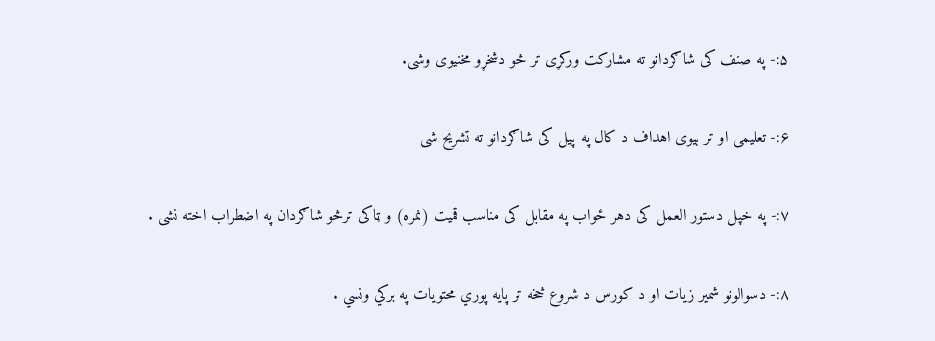۵:- په صنف کی شاګردانو ته مشارکت ورکړی تر څو دشخړو مخنیوی وشی.

۶:- تعلیمی او تر بیوی اهداف د کال په پیل کی شاګردانو ته تشريح شی

۷:- په خپل دستور العمل کی دهر ځواب په مقابل کی مناسب قمیت (نمره) و ټاکی ترڅو شاګردان په اضطراب اخته نشی .

٨:- دسوالونو شمير زيات او د کورس د شروع څخه تر پايه پوري محتويات په برکي ونسي .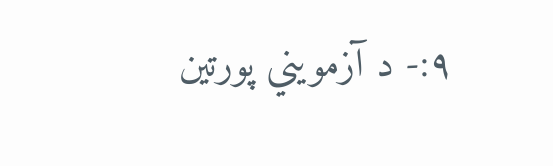٩:- د آزمويني پورتين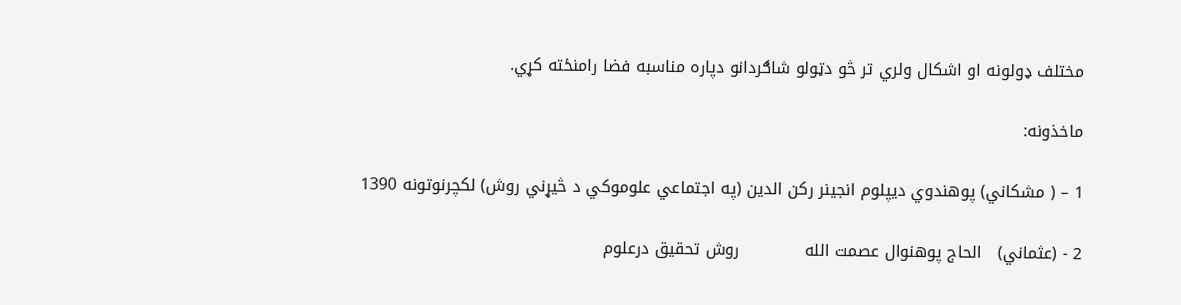مختلف ډولونه او اشکال ولري تر څو دټولو شاګردانو دپاره مناسبه فضا رامنځته کړي.

ماخذونه:

1 – ( مشکاني) پوهندوي ديپلوم انجينر رکن الدين (په اجتماعي علوموکي د څيړني روش) لکچرنوتونه 1390

2 - (عثماني)   الحاج پوهنوال عصمت الله            روش تحقيق درعلوم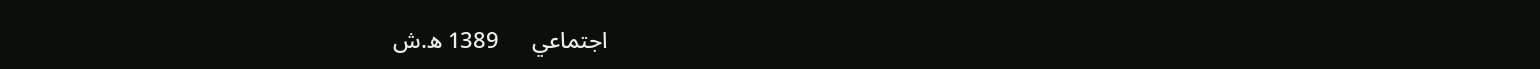اجتماعي      1389 ه.ش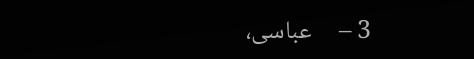3 –     عباسی،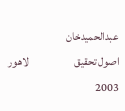عبدالحمیدخان                               اصول تحقیق                    لاهور        2003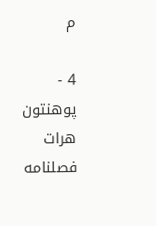م

4 -       پوهنتون هرات                     فصلنامه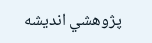پژوهشي انديشه